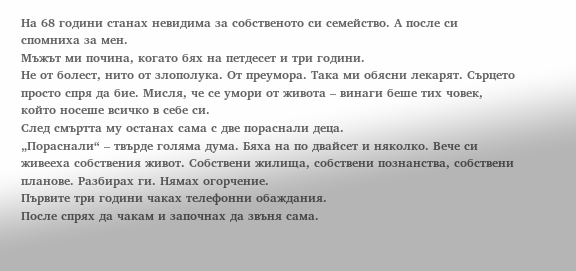На 68 години станах невидима за собственото си семейство. А после си спомниха за мен.
Мъжът ми почина, когато бях на петдесет и три години.
Не от болест, нито от злополука. От преумора. Така ми обясни лекарят. Сърцето просто спря да бие. Мисля, че се умори от живота – винаги беше тих човек, който носеше всичко в себе си.
След смъртта му останах сама с две пораснали деца.
„Пораснали“ – твърде голяма дума. Бяха на по двайсет и няколко. Вече си живееха собствения живот. Собствени жилища, собствени познанства, собствени планове. Разбирах ги. Нямах огорчение.
Първите три години чаках телефонни обаждания.
После спрях да чакам и започнах да звъня сама.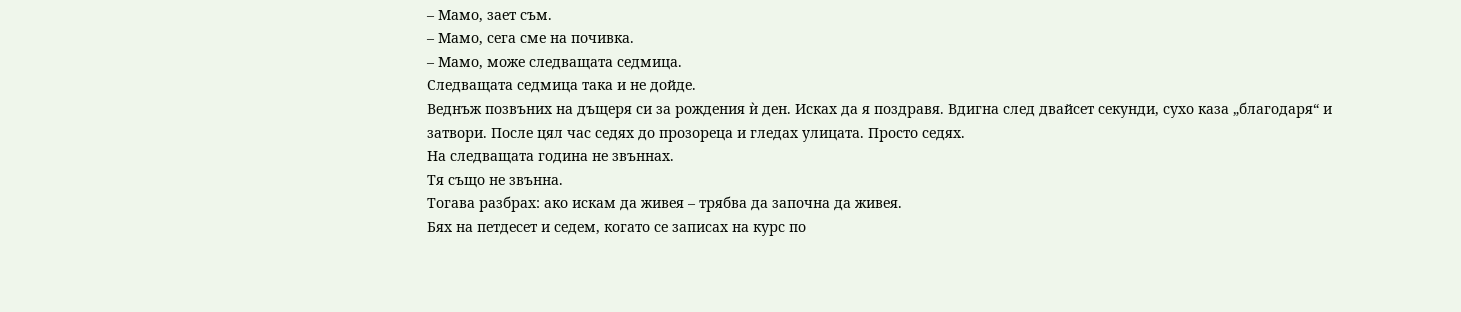– Мамо, зает съм.
– Мамо, сега сме на почивка.
– Мамо, може следващата седмица.
Следващата седмица така и не дойде.
Веднъж позвъних на дъщеря си за рождения ѝ ден. Исках да я поздравя. Вдигна след двайсет секунди, сухо каза „благодаря“ и затвори. После цял час седях до прозореца и гледах улицата. Просто седях.
На следващата година не звъннах.
Тя също не звънна.
Тогава разбрах: ако искам да живея – трябва да започна да живея.
Бях на петдесет и седем, когато се записах на курс по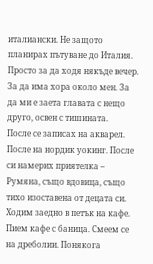италиански. Не защото планирах пътуване до Италия. Просто за да ходя някъде вечер. За да има хора около мен. За да ми е заета главата с нещо друго, освен с тишината.
После се записах на акварел. После на нордик уокинг. После си намерих приятелка – Румяна, също вдовица, също тихо изоставена от децата си.
Ходим заедно в петък на кафе. Пием кафе с баница. Смеем се на дреболии. Понякога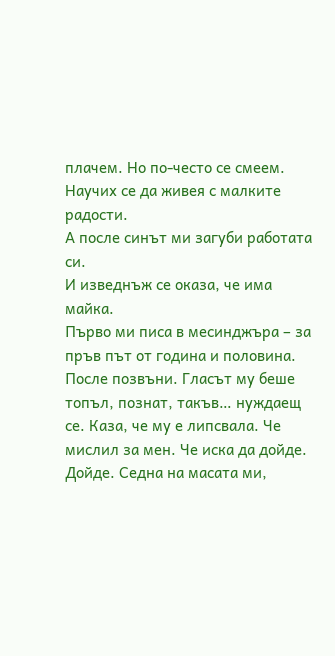плачем. Но по-често се смеем.
Научих се да живея с малките радости.
А после синът ми загуби работата си.
И изведнъж се оказа, че има майка.
Първо ми писа в месинджъра – за пръв път от година и половина. После позвъни. Гласът му беше топъл, познат, такъв… нуждаещ се. Каза, че му е липсвала. Че мислил за мен. Че иска да дойде.
Дойде. Седна на масата ми,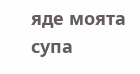яде моята супа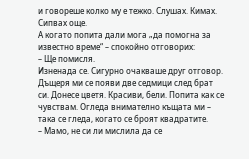и говореше колко му е тежко. Слушах. Кимах. Сипвах още.
А когато попита дали мога „да помогна за известно време“ – спокойно отговорих:
– Ще помисля.
Изненада се. Сигурно очакваше друг отговор.
Дъщеря ми се появи две седмици след брат си. Донесе цветя. Красиви, бели. Попита как се чувствам. Огледа внимателно къщата ми – така се гледа, когато се броят квадратите.
– Мамо, не си ли мислила да се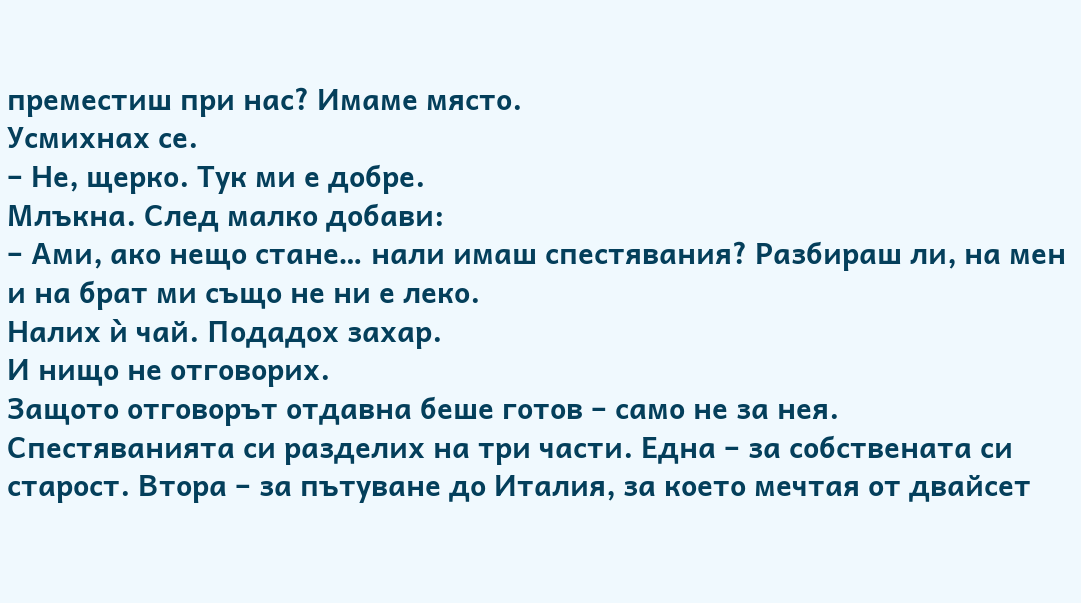преместиш при нас? Имаме място.
Усмихнах се.
– Не, щерко. Тук ми е добре.
Млъкна. След малко добави:
– Ами, ако нещо стане… нали имаш спестявания? Разбираш ли, на мен и на брат ми също не ни е леко.
Налих ѝ чай. Подадох захар.
И нищо не отговорих.
Защото отговорът отдавна беше готов – само не за нея.
Спестяванията си разделих на три части. Една – за собствената си старост. Втора – за пътуване до Италия, за което мечтая от двайсет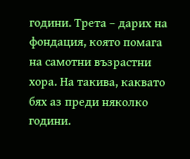години. Трета – дарих на фондация, която помага на самотни възрастни хора. На такива, каквато бях аз преди няколко години.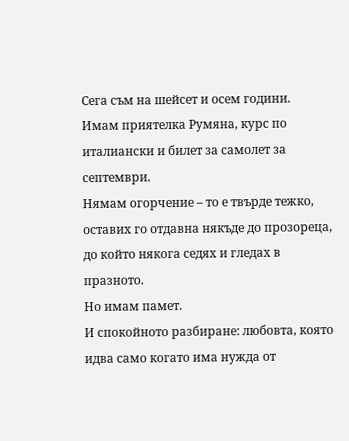Сега съм на шейсет и осем години.
Имам приятелка Румяна, курс по италиански и билет за самолет за септември.
Нямам огорчение – то е твърде тежко, оставих го отдавна някъде до прозореца, до който някога седях и гледах в празното.
Но имам памет.
И спокойното разбиране: любовта, която идва само когато има нужда от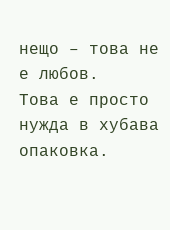нещо – това не е любов.
Това е просто нужда в хубава опаковка.